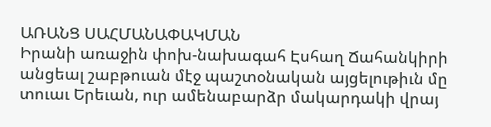ԱՌԱՆՑ ՍԱՀՄԱՆԱՓԱԿՄԱՆ
Իրանի առաջին փոխ-նախագահ Էսհաղ Ճահանկիրի անցեալ շաբթուան մէջ պաշտօնական այցելութիւն մը տուաւ Երեւան, ուր ամենաբարձր մակարդակի վրայ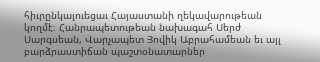հիւրընկալուեցաւ Հայաստանի ղեկավարութեան կողմէ։ Հանրապետութեան նախագահ Սերժ Սարգսեան, Վարչապետ Յովիկ Աբրահամեան եւ այլ բարձրաստիճան պաշտօնատարներ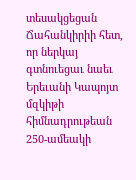տեսակցեցան Ճահանկիրիի հետ, որ ներկայ գտնուեցաւ նաեւ Երեւանի Կապոյտ մզկիթի հիմնադրութեան 250-ամեակի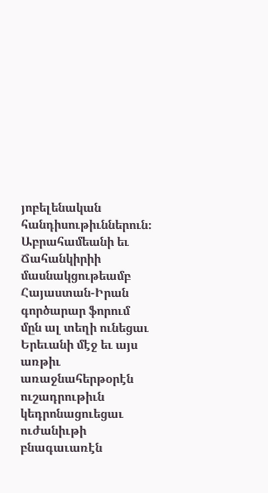յոբելենական հանդիսութիւններուն։ Աբրահամեանի եւ Ճահանկիրիի մասնակցութեամբ Հայաստան-Իրան գործարար ֆորում մըն ալ տեղի ունեցաւ Երեւանի մէջ եւ այս առթիւ առաջնահերթօրէն ուշադրութիւն կեդրոնացուեցաւ ուժանիւթի բնագաւառէն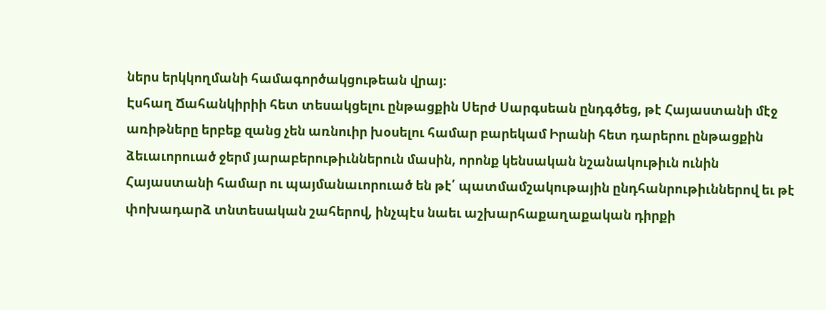ներս երկկողմանի համագործակցութեան վրայ։
Էսհաղ Ճահանկիրիի հետ տեսակցելու ընթացքին Սերժ Սարգսեան ընդգծեց, թէ Հայաստանի մէջ առիթները երբեք զանց չեն առնուիր խօսելու համար բարեկամ Իրանի հետ դարերու ընթացքին ձեւաւորուած ջերմ յարաբերութիւններուն մասին, որոնք կենսական նշանակութիւն ունին Հայաստանի համար ու պայմանաւորուած են թէ՛ պատմամշակութային ընդհանրութիւններով եւ թէ փոխադարձ տնտեսական շահերով, ինչպէս նաեւ աշխարհաքաղաքական դիրքի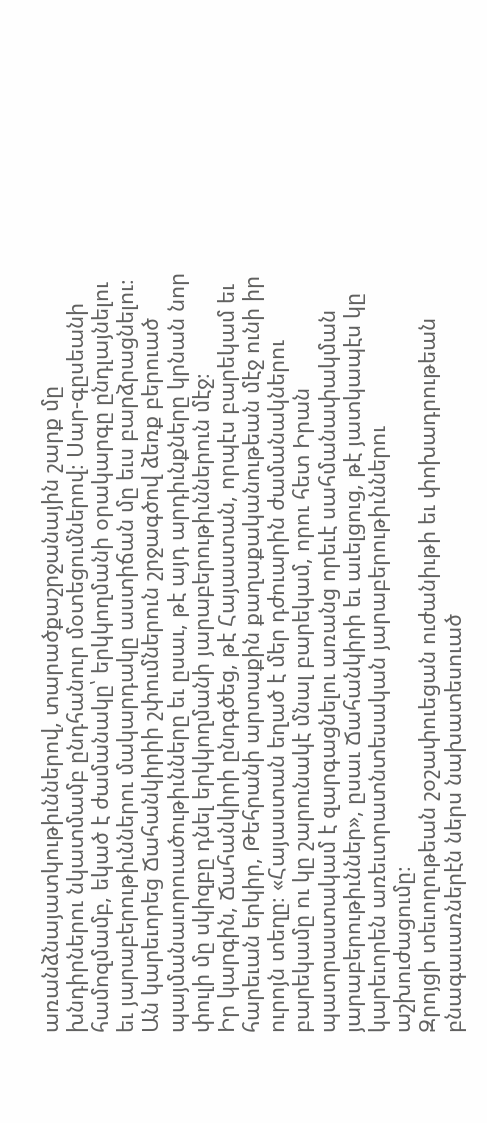առանձնայատկութիւններով, տարածքաշրջանային շարք մը խնդիրներու նկատմամբ ընդհանուր մօտեցումներով։ Սար-գըսեանի համոզմամբ, եկած է ժամանակը՝ երկկողմանի օրակարգը ընդլայնելու եւ յարաբերութիւններու մակարդակը աստիճան մը եւս բարձրացնելու։ Ան կարեւորեց Ճահանկիրիի շփումներուն շրջագծով ձեռք բերուած պայմանաւորուածութիւնները եւ ըսաւ, թէ այդ արդիւնքները կրնան նոր փուլի մը սկիզբը դնել երկկողմանի յարաբերութիւններուն մէջ։
Իր կարգին, Ճահանկիրի ընդգծեց, թէ Հայաստան, որպէս բարեկամ եւ հարեւան երկիր, Թեհրանի արտաքին քաղաքականութեան մէջ ունի իր ուրոյն տեղը։ «Հայաստան եղած է մեր դժուարին ժամանակներու բարեկամը ու կը շարունակէ մնալ բարեկամ, որու հետ Իրան պատրաստակամ է զարգացնելու առանց որեւէ սահմանափակման յարաբերութիւններ», ըսաւ Ճահանկիրի եւ աւելցուց, թէ յատկապէս կը կարեւորեն առեւտրատնտեսական յարաբերութիւններու աշխուժացումը։
Զրոյցի տեւողութեան շօշափուեցան ուժանիւթի եւ փոխադրութեան բնագաւառներէն ներս նախատեսուած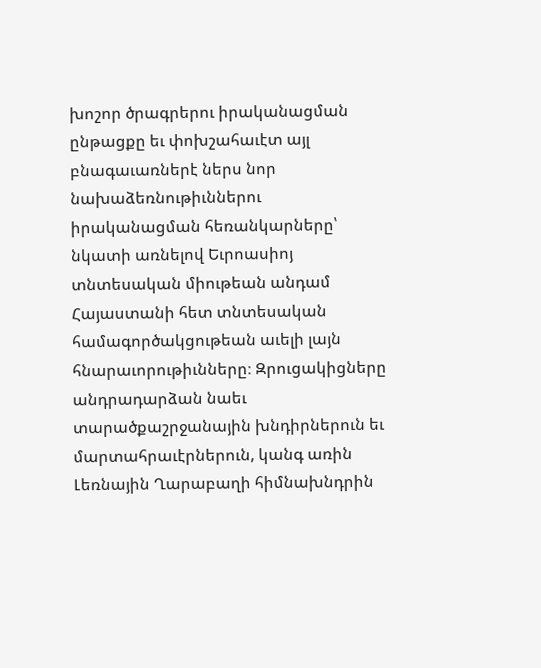խոշոր ծրագրերու իրականացման ընթացքը եւ փոխշահաւէտ այլ բնագաւառներէ ներս նոր նախաձեռնութիւններու իրականացման հեռանկարները՝ նկատի առնելով Եւրոասիոյ տնտեսական միութեան անդամ Հայաստանի հետ տնտեսական համագործակցութեան աւելի լայն հնարաւորութիւնները։ Զրուցակիցները անդրադարձան նաեւ տարածքաշրջանային խնդիրներուն եւ մարտահրաւէրներուն, կանգ առին Լեռնային Ղարաբաղի հիմնախնդրին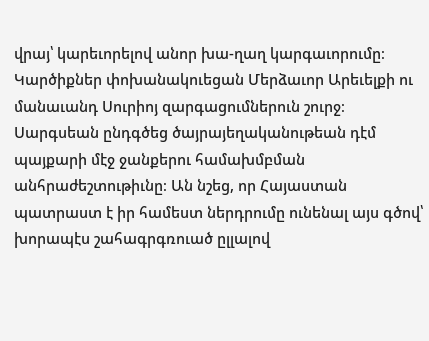վրայ՝ կարեւորելով անոր խա-ղաղ կարգաւորումը։ Կարծիքներ փոխանակուեցան Մերձաւոր Արեւելքի ու մանաւանդ Սուրիոյ զարգացումներուն շուրջ։ Սարգսեան ընդգծեց ծայրայեղականութեան դէմ պայքարի մէջ ջանքերու համախմբման անհրաժեշտութիւնը։ Ան նշեց, որ Հայաստան պատրաստ է իր համեստ ներդրումը ունենալ այս գծով՝ խորապէս շահագրգռուած ըլլալով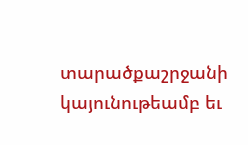տարածքաշրջանի կայունութեամբ եւ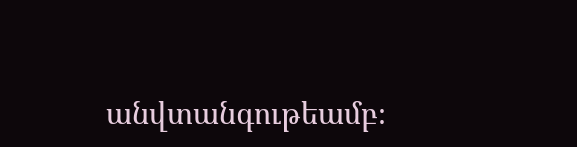անվտանգութեամբ։